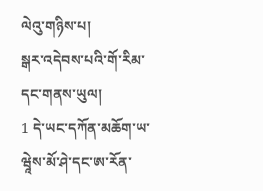ལེའུ་གཉིས་པ།
སྒར་འདེབས་པའི་གོ་རིམ་དང་གནས་ཡུལ།
1 དེ་ཡང་དཀོན་མཆོག་ཡ་ཝཱེས་མོ་ཤེ་དང་ཨ་རོན་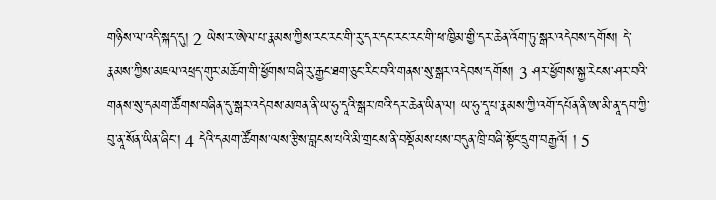གཉིས་ལ་འདི་སྐད་དུ། 2 ཡེས་ར་ཨེལ་པ་རྣམས་ཀྱིས་རང་རང་གི་རུ་དར་དང་རང་རང་གི་ཕ་ཁྱིམ་གྱི་དར་ཆེན་འོག་ཏུ་སྒར་འདེབས་དགོས། དེ་རྣམས་ཀྱིས་མཇལ་འཕྲད་གུར་མཆོག་གི་ཕྱོགས་བཞི་རུ་རྒྱང་ཐག་ཅུང་རིང་བའི་གནས་སུ་སྒར་འདེབས་དགོས། 3 ཤར་ཕྱོགས་སྐྱ་རེངས་ཤར་བའི་གནས་སུ་དམག་ཚོགས་བཞིན་དུ་སྒར་འདེབས་མཁན་ནི་ཡ་ཧུ་དཱའི་སྒར་ཁའི་དར་ཆེན་ཡིན་ལ། ཡ་ཧུ་དཱ་པ་རྣམས་ཀྱི་འགོ་དཔོན་ནི་ཨ་མི་ནཱ་དབ་ཀྱི་བུ་ནཱ་སོན་ཡིན་ཞིང་། 4 དེའི་དམག་ཚོགས་ལས་རྩིས་བླངས་པའི་མི་གྲངས་ནི་བསྡོམས་པས་བདུན་ཁྲི་བཞི་སྟོང་དྲུག་བརྒྱའོ། ། 5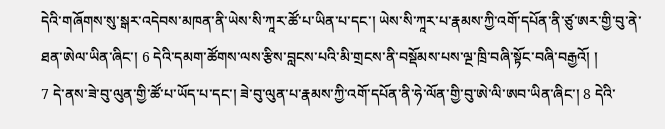དེའི་གཞོགས་སུ་སྒར་འདེབས་མཁན་ནི་ཡེས་སི་ཀཱར་ཚོ་པ་ཡིན་པ་དང་། ཡེས་སི་ཀཱར་པ་རྣམས་ཀྱི་འགོ་དཔོན་ནི་ཙུ་ཨར་གྱི་བུ་ནེ་ཐན་ཨེལ་ཡིན་ཞིང་། 6 དེའི་དམག་ཚོགས་ལས་རྩིས་བླངས་པའི་མི་གྲངས་ནི་བསྡོམས་པས་ལྔ་ཁྲི་བཞི་སྟོང་བཞི་བརྒྱའོ། །
7 དེ་ནས་ཟེ་བུ་ལུན་གྱི་ཚོ་པ་ཡོད་པ་དང་། ཟེ་བུ་ལུན་པ་རྣམས་ཀྱི་འགོ་དཔོན་ནི་ཧེ་ལོན་གྱི་བུ་ཨེ་ལི་ཨབ་ཡིན་ཞིང་། 8 དེའི་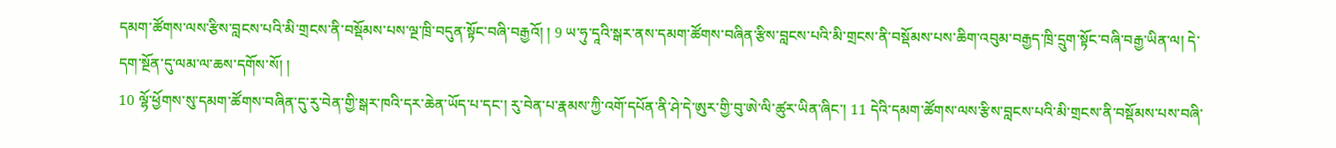དམག་ཚོགས་ལས་རྩིས་བླངས་པའི་མི་གྲངས་ནི་བསྡོམས་པས་ལྔ་ཁྲི་བདུན་སྟོང་བཞི་བརྒྱའོ། ། 9 ཡ་ཧུ་དཱའི་སྒར་ནས་དམག་ཚོགས་བཞིན་རྩིས་བླངས་པའི་མི་གྲངས་ནི་བསྡོམས་པས་ཆིག་འབུམ་བརྒྱད་ཁྲི་དྲུག་སྟོང་བཞི་བརྒྱ་ཡིན་ལ། དེ་དག་སྔོན་དུ་ལམ་ལ་ཆས་དགོས་སོ། །
10 ལྷོ་ཕྱོགས་སུ་དམག་ཚོགས་བཞིན་དུ་རུ་བེན་གྱི་སྒར་ཁའི་དར་ཆེན་ཡོད་པ་དང་། རུ་བེན་པ་རྣམས་ཀྱི་འགོ་དཔོན་ནི་ཤེ་དེ་ཨུར་གྱི་བུ་ཨེ་ལི་ཚུར་ཡིན་ཞིང་། 11 དེའི་དམག་ཚོགས་ལས་རྩིས་བླངས་པའི་མི་གྲངས་ནི་བསྡོམས་པས་བཞི་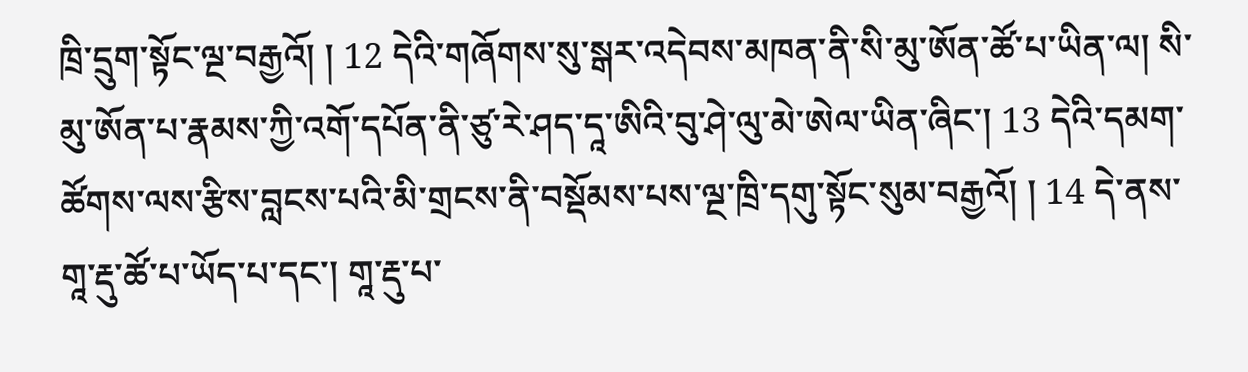ཁྲི་དྲུག་སྟོང་ལྔ་བརྒྱའོ། ། 12 དེའི་གཞོགས་སུ་སྒར་འདེབས་མཁན་ནི་སི་མུ་ཨོན་ཚོ་པ་ཡིན་ལ། སི་མུ་ཨོན་པ་རྣམས་ཀྱི་འགོ་དཔོན་ནི་ཙུ་རེ་ཤད་དཱ་ཨིའི་བུ་ཤེ་ལུ་མེ་ཨེལ་ཡིན་ཞིང་། 13 དེའི་དམག་ཚོགས་ལས་རྩིས་བླངས་པའི་མི་གྲངས་ནི་བསྡོམས་པས་ལྔ་ཁྲི་དགུ་སྟོང་སུམ་བརྒྱའོ། ། 14 དེ་ནས་གཱ་རྡུ་ཚོ་པ་ཡོད་པ་དང་། གཱ་རྡུ་པ་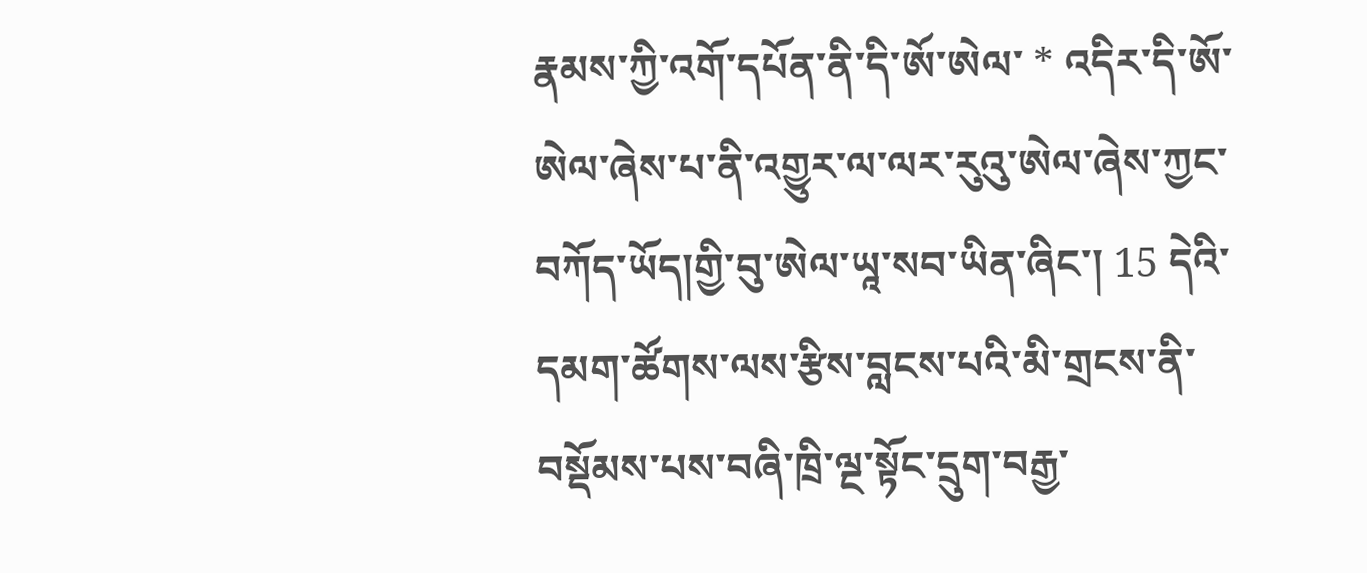རྣམས་ཀྱི་འགོ་དཔོན་ནི་དི་ཨོ་ཨེལ་ * འདིར་དི་ཨོ་ཨེལ་ཞེས་པ་ནི་འགྱུར་ལ་ལར་རུའུ་ཨེལ་ཞེས་ཀྱང་བཀོད་ཡོད།གྱི་བུ་ཨེལ་ཡཱ་སབ་ཡིན་ཞིང་། 15 དེའི་དམག་ཚོགས་ལས་རྩིས་བླངས་པའི་མི་གྲངས་ནི་བསྡོམས་པས་བཞི་ཁྲི་ལྔ་སྟོང་དྲུག་བརྒྱ་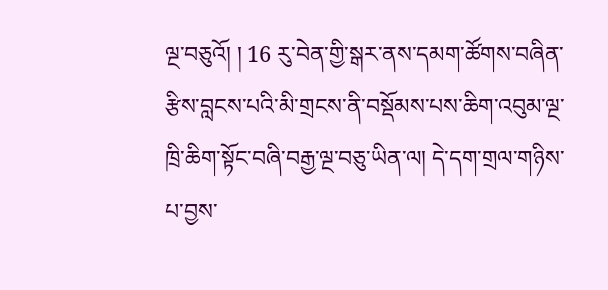ལྔ་བཅུའོ། ། 16 རུ་བེན་གྱི་སྒར་ནས་དམག་ཚོགས་བཞིན་རྩིས་བླངས་པའི་མི་གྲངས་ནི་བསྡོམས་པས་ཆིག་འབུམ་ལྔ་ཁྲི་ཆིག་སྟོང་བཞི་བརྒྱ་ལྔ་བཅུ་ཡིན་ལ། དེ་དག་གྲལ་གཉིས་པ་བྱས་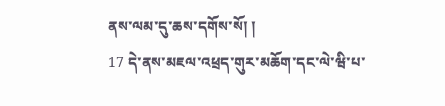ནས་ལམ་དུ་ཆས་དགོས་སོ། །
17 དེ་ནས་མཇལ་འཕྲད་གུར་མཆོག་དང་ལེ་ཝི་པ་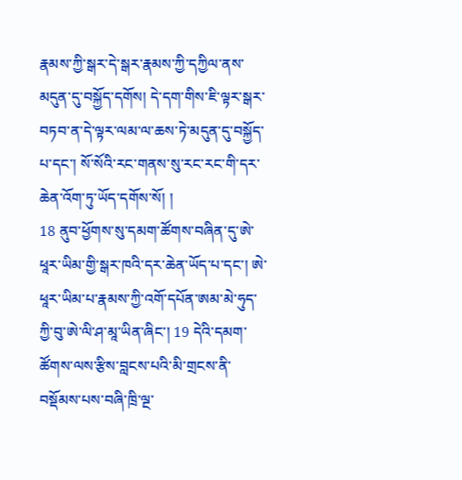རྣམས་ཀྱི་སྒར་དེ་སྒར་རྣམས་ཀྱི་དཀྱིལ་ནས་མདུན་དུ་བསྐྱོད་དགོས། དེ་དག་གིས་ཇི་ལྟར་སྒར་བཏབ་ན་དེ་ལྟར་ལམ་ལ་ཆས་ཏེ་མདུན་དུ་བསྐྱོད་པ་དང་། སོ་སོའི་རང་གནས་སུ་རང་རང་གི་དར་ཆེན་འོག་ཏུ་ཡོད་དགོས་སོ། །
18 ནུབ་ཕྱོགས་སུ་དམག་ཚོགས་བཞིན་དུ་ཨེ་ཕཱར་ཡིམ་གྱི་སྒར་ཁའི་དར་ཆེན་ཡོད་པ་དང་། ཨེ་ཕཱར་ཡིམ་པ་རྣམས་ཀྱི་འགོ་དཔོན་ཨམ་མེ་ཧུད་ཀྱི་བུ་ཨེ་ལི་ཤ་མཱ་ཡིན་ཞིང་། 19 དེའི་དམག་ཚོགས་ལས་རྩིས་བླངས་པའི་མི་གྲངས་ནི་བསྡོམས་པས་བཞི་ཁྲི་ལྔ་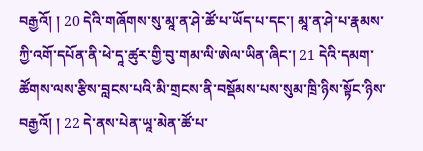བརྒྱའོ། ། 20 དེའི་གཞོགས་སུ་མཱ་ན་ཤེ་ཚོ་པ་ཡོད་པ་དང་། མཱ་ན་ཤེ་པ་རྣམས་ཀྱི་འགོ་དཔོན་ནི་ཕེ་དཱ་ཚུར་གྱི་བུ་གམ་ལི་ཨེལ་ཡིན་ཞིང་། 21 དེའི་དམག་ཚོགས་ལས་རྩིས་བླངས་པའི་མི་གྲངས་ནི་བསྡོམས་པས་སུམ་ཁྲི་ཉིས་སྟོང་ཉིས་བརྒྱའོ། ། 22 དེ་ནས་པེན་ཡཱ་མེན་ཚོ་པ་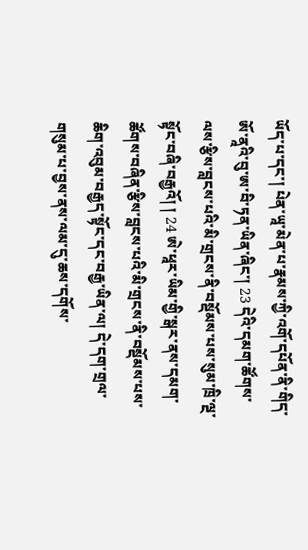ཡོད་པ་དང་། པེན་ཡཱ་མེན་པ་རྣམས་ཀྱི་འགོ་དཔོན་ནི་གིད་ཨོ་ནཱའི་བུ་ཨ་བི་ཏན་ཡིན་ཞིང་། 23 དེའི་དམག་ཚོགས་ལས་རྩིས་བླངས་པའི་མི་གྲངས་ནི་བསྡོམས་པས་སུམ་ཁྲི་ལྔ་སྟོང་བཞི་བརྒྱའོ། ། 24 ཨེ་ཕཱར་ཡིམ་གྱི་སྒར་ནས་དམག་ཚོགས་བཞིན་རྩིས་བླངས་པའི་མི་གྲངས་ནི་བསྡོམས་པས་ཆིག་འབུམ་བརྒྱད་སྟོང་དང་བརྒྱ་ཡིན་ལ། དེ་དག་གྲལ་གསུམ་པ་བྱས་ནས་ལམ་དུ་ཆས་དགོས་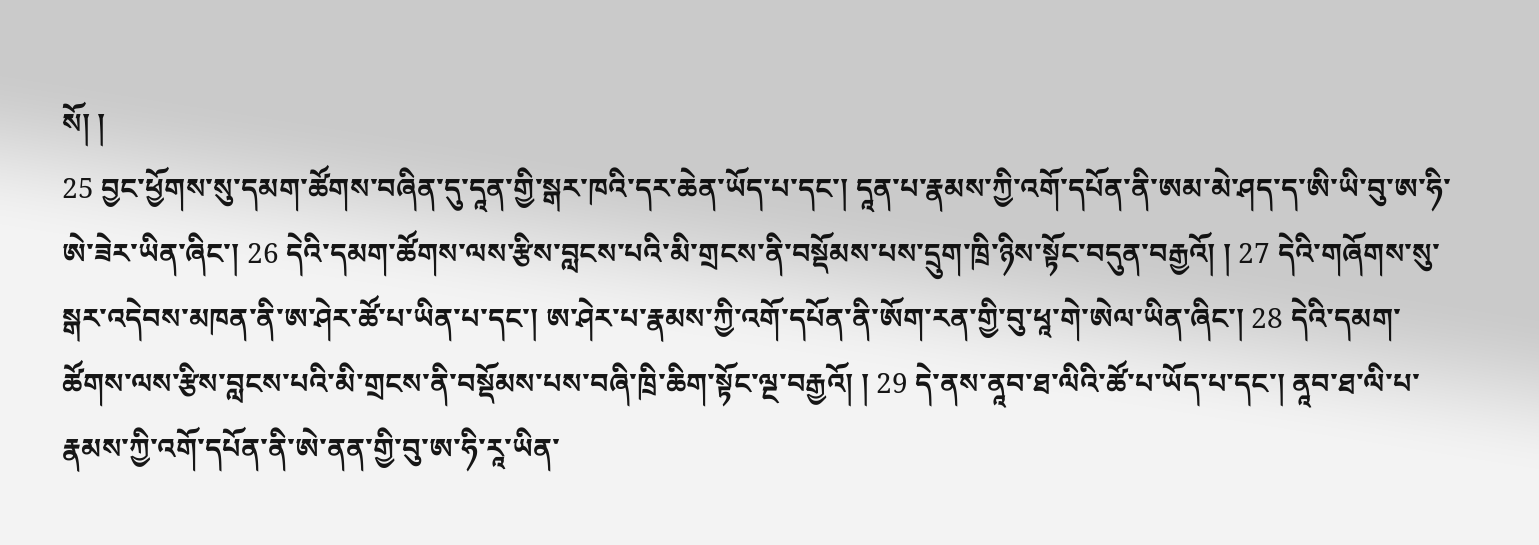སོ། །
25 བྱང་ཕྱོགས་སུ་དམག་ཚོགས་བཞིན་དུ་དཱན་གྱི་སྒར་ཁའི་དར་ཆེན་ཡོད་པ་དང་། དཱན་པ་རྣམས་ཀྱི་འགོ་དཔོན་ནི་ཨམ་མེ་ཤད་ད་ཨི་ཡི་བུ་ཨ་ཧི་ཨེ་ཟེར་ཡིན་ཞིང་། 26 དེའི་དམག་ཚོགས་ལས་རྩིས་བླངས་པའི་མི་གྲངས་ནི་བསྡོམས་པས་དྲུག་ཁྲི་ཉིས་སྟོང་བདུན་བརྒྱའོ། ། 27 དེའི་གཞོགས་སུ་སྒར་འདེབས་མཁན་ནི་ཨ་ཤེར་ཚོ་པ་ཡིན་པ་དང་། ཨ་ཤེར་པ་རྣམས་ཀྱི་འགོ་དཔོན་ནི་ཨོག་རན་གྱི་བུ་ཕཱ་གེ་ཨེལ་ཡིན་ཞིང་། 28 དེའི་དམག་ཚོགས་ལས་རྩིས་བླངས་པའི་མི་གྲངས་ནི་བསྡོམས་པས་བཞི་ཁྲི་ཆིག་སྟོང་ལྔ་བརྒྱའོ། ། 29 དེ་ནས་ནཱབ་ཐ་ལིའི་ཚོ་པ་ཡོད་པ་དང་། ནཱབ་ཐ་ལི་པ་རྣམས་ཀྱི་འགོ་དཔོན་ནི་ཨེ་ནན་གྱི་བུ་ཨ་ཧི་རཱ་ཡིན་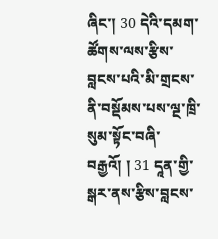ཞིང་། 30 དེའི་དམག་ཚོགས་ལས་རྩིས་བླངས་པའི་མི་གྲངས་ནི་བསྡོམས་པས་ལྔ་ཁྲི་སུམ་སྟོང་བཞི་བརྒྱའོ། ། 31 དཱན་གྱི་སྒར་ནས་རྩིས་བླངས་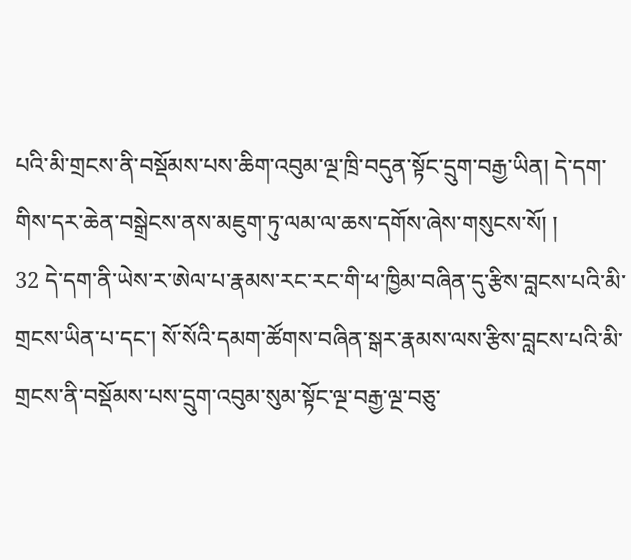པའི་མི་གྲངས་ནི་བསྡོམས་པས་ཆིག་འབུམ་ལྔ་ཁྲི་བདུན་སྟོང་དྲུག་བརྒྱ་ཡིན། དེ་དག་གིས་དར་ཆེན་བསྒྲེངས་ནས་མཇུག་ཏུ་ལམ་ལ་ཆས་དགོས་ཞེས་གསུངས་སོ། །
32 དེ་དག་ནི་ཡེས་ར་ཨེལ་པ་རྣམས་རང་རང་གི་ཕ་ཁྱིམ་བཞིན་དུ་རྩིས་བླངས་པའི་མི་གྲངས་ཡིན་པ་དང་། སོ་སོའི་དམག་ཚོགས་བཞིན་སྒར་རྣམས་ལས་རྩིས་བླངས་པའི་མི་གྲངས་ནི་བསྡོམས་པས་དྲུག་འབུམ་སུམ་སྟོང་ལྔ་བརྒྱ་ལྔ་བཅུ་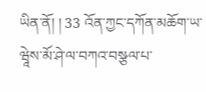ཡིན་ནོ། ། 33 འོན་ཀྱང་དཀོན་མཆོག་ཡ་ཝཱེས་མོ་ཤེ་ལ་བཀའ་བསྩལ་པ་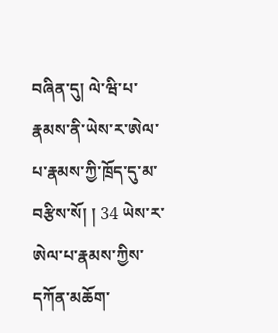བཞིན་དུ། ལེ་ཝི་པ་རྣམས་ནི་ཡེས་ར་ཨེལ་པ་རྣམས་ཀྱི་ཁྲོད་དུ་མ་བརྩིས་སོ། ། 34 ཡེས་ར་ཨེལ་པ་རྣམས་ཀྱིས་དཀོན་མཆོག་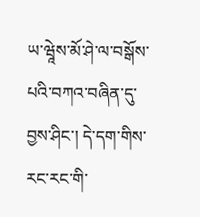ཡ་ཝཱེས་མོ་ཤེ་ལ་བསྒོས་པའི་བཀའ་བཞིན་དུ་བྱས་ཤིང་། དེ་དག་གིས་རང་རང་གི་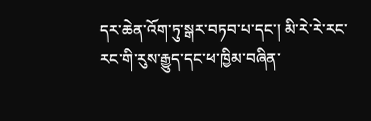དར་ཆེན་འོག་ཏུ་སྒར་བཏབ་པ་དང་། མི་རེ་རེ་རང་རང་གི་རུས་རྒྱུད་དང་ཕ་ཁྱིམ་བཞིན་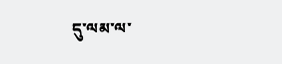དུ་ལམ་ལ་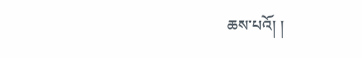ཆས་པའོ། །